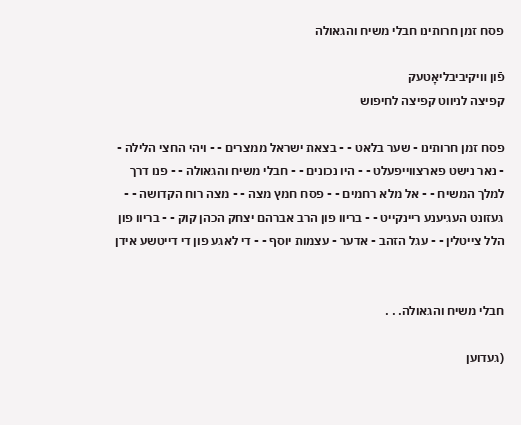פסח זמן חרותינו חבלי משיח והגאולה

פֿון װיקיביבליאָטעק
קפיצה לניווט קפיצה לחיפוש

פסח זמן חרותינו - שער בלאט - - בצאת ישראל ממצרים - - ויהי החצי הלילה - - נאר נישט פארצווייפעלט - - היו נכונים - - חבלי משיח והגאולה - - פנו דרך למלך המשיח - - אל מלא רחמים - - פסח חמץ מצה - - מצה רוח הקדושה - - געזונט העגיענע ריינקייט - - בריוו פון הרב אברהם יצחק הכהן קוק - - בריוו פון הלל צייטלין - - עגל הזהב - אדער - עצמות יוסף - - די לאגע פון די דייטשע אידן


חבלי משיח והגאולה. . .

(געדוען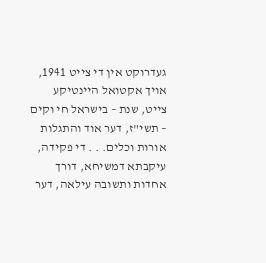געדרוקט אין די צייט 1941, אויך אקטואל היינטיקע צייט, שנת – בישראל חי וקים – תשי"ז, דער אוד והתגלות אורות וכלים. . . די פקידה, עיקבתא דמשיחא, דורך אחדות ותשובה עילאה, דער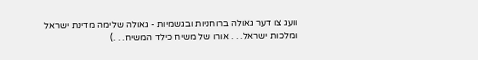וועג צו דער גאולה ברוחניות ובגשמיות - גאולה שלימה מדינת ישראל ומלכות ישראל. . . אורו של משיח כילד המשיח. . .)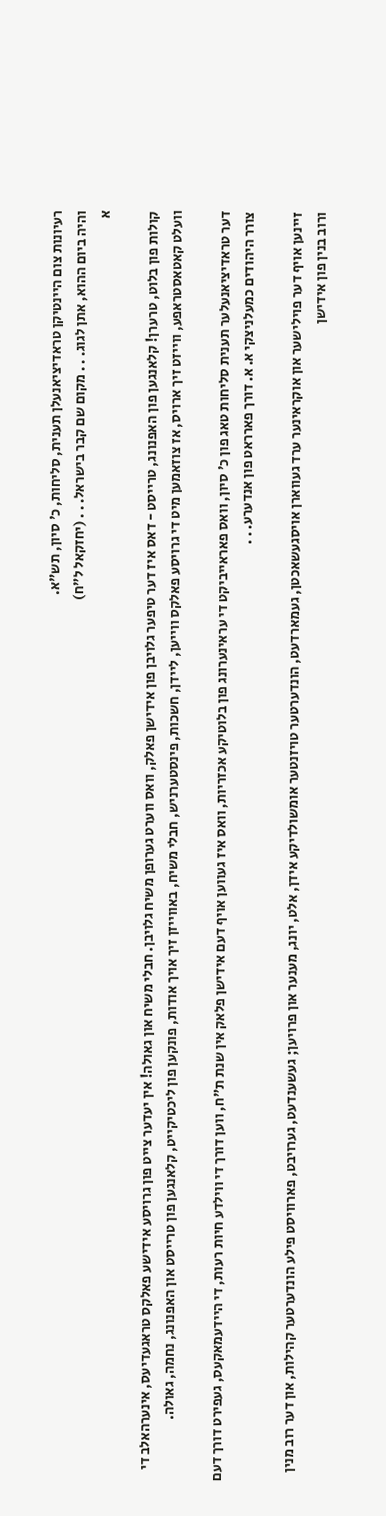רעיונות צום היינטיקן טראדיציאנעלן תענית, סליחות, כ' סיון, תש"א.
והיה ביום ההוא, אתן לגוג. . . מקום שם קבר בישראל. . . (יחזקאל ל"ח)
א

קולות פון בלוט, טרערן! קלאנגען פון האפנונג, טרייסט - דאס איז דער טיפער גלויבן פון אידישן פאלק, וואס ווערט גערופן משיח גלויבן. חבלי משיח און גאולה! אין יעדער צייט פון גרויסע אידישע פאלקס טראגעדיעס, אינערהאלב די וועלט קאטאסטראפע, ווייזט זיך ארויס, אז צוזאמען מיט די גרויסע פאלקס ווייען, ליידן, חשכות, פינסטערניש, חבלי משיח, באווייזן זיך אויך אודות, פונקען פון ליכטיקייט, קלאנגען פון טרייסט און האפנונג, נחמה, גאולה.

דער טראדיציאנעלער תענית סליחות טאג פון כ' סיון, וואס פאראייביקט די עראינערונג פון בלוטיקע אכזריות, וואס איז געווען אויף דעם אידישן פלאק אין שנת ת"ח, ווען דורך די ווילדע חיות רעות, די היידעמאקעס, געפירט דורך דעם צורר היהודים כמעלניצקי א. א. דורך פארראט פון אנדערע. . .

זיינען אויף דער פוילישער און אוקראינער ערד געווארן אויסגעשאכטן, געמארדעט, הונדערטער טויזנטער אומשולדיקע אידן, אלט, יונג, מענער און פרויען; געשענדעט, גערויבט, פארוויסט פילע הונדערטער קהילות, און דער רוב מנין ורוב בנין פון אידישן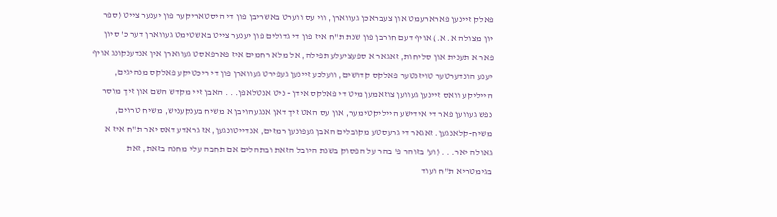פאלק זיינען פארארעמט און צעבראכן געווארן, ווי עס ווערט באשריבן פון די היסטאריקער פון יענער צייט (ספר יון מצולה א. א.) אויף דעם חורבן פון שנת ת"ח איז פון די גדולים פון יענער צייט באשטימט געווארן דער כ' סיון פאר א תענית און סליחות, זאגאר א ספעציעלע תפילה, אל מלא רחמים איז פארפאסט געווארן אין אנדענקונג אויף יענע הונדערטער טויזנטער פאלקס קדושים, וועלכע זיינען געפירט געווארן פון די ריכטיקע פאלקס מנהיגים, הייליקע וואס זיינען געווען צוזאמען מיט די פאלקס אידן - ניט אנטלאפן. . . האבן זיי מקדש השם און זיך מוסר נפש געווען פאר די אידישע הייליקטימער, און עס האט זיך דאן אנגעהויבן א משיח בענקעניש, משיח טרוים, משיח-קלאנגען. זאגאר די גרעסטע מקובלים האבן געפונען רמזים, אנדייטונגען, אז גראדע דאס יאר ת"ח איז א גאולה יאר. . . (וע' בזוהר פ' בהר על הפסוק בשנת היובל הזאת ובתהלים אם תחבה עלי מחנה בזאת, זאת בגימטריא ת"ח ועוד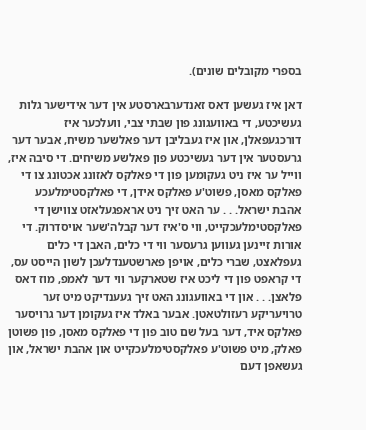בספרי מקובלים שונים).

דאן איז געשען דאס זאנדערבארסטע אין דער אידישער גלות געשיכטע, די באוועגונג פון שבתי צבי, וועלכער איז דורכגעפאלן, און איז געבליבן דער פאלשער משיח, אבער דער גרעסטער אין דער געשיכטע פון פאלשע משיחים. די סיבה איז, ווייל ער איז ניט געקומען פון די פאלקס לאזונג אכטונג צו די פאלקס מאסן, פשוט'ע פאלקס אידן, די פאלקסטימלעכע אהבת ישראל. . . ער האט זיך ניט אראפגעלאזט צווישן די פאלקסטימלעכקייט, ווי ס'איז דער קבלה'שער אויסדרוק. די אורות זיינען געווען גרעסער ווי די כלים, האבן די כלים געפלאצט, שברי כלים, אויפן פארשטענדלעכן לשון הייסט עס, די קראפט פון די ליכט איז שטארקער ווי דער לאמפ, מוז דאס פלאצן. . . און די באוועגונג האט זיך געענדיקט מיט זער טרויעריקע רעזולטאטן. אבער באלד איז געקומן דער גרויסער פאלקס איד, דער בעל שם טוב פון די פאלקס מאסן, פון פשוטן פאלק, מיט פשוט'ע פאלקסטימלעכקייט און אהבת ישראל, און געשאפן דעם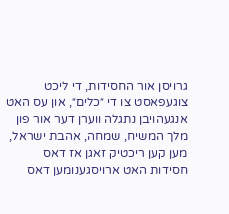גרויסן אור החסידות, די ליכט צוגעפאסט צו די ״כלים״, און עס האט אנגעהויבן נתגלה ווערן דער אור פון מלך המשיח, שמחה, אהבת ישראל, מען קען ריכטיק זאגן אז דאס חסידות האט ארויסגענומען דאס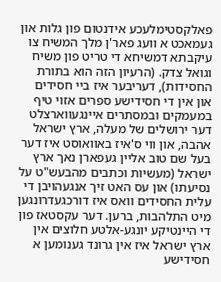פאלקסטימלעכע אידנטום פון גלות און געמאכט א וועג פאר'ן מלך המשיח צו עיקבתא דמשיחא די טריט פון משיח וגואל צדק. (הרעיון הזה הוא בתורת החסידות), דעריבער איז ביי חסידים און אין די חסידישע ספרים אזוי טיף במעמקים ובמסתרים איינגעווארצלט דער ירושלים של מעלה, ארץ ישראל אהבה, און ווי ס'איז באוואוסט איז דער בעל שם טוב אליין געפארן נאך ארץ ישראל (מעשיות וכתבים מהבעש"ט על נסיעתו) און עס האט זיך אנגעהויבן די עלית החסידים וואס איז דורכגעדרונגען מיט התלהבות, ברען. דער עקסטאז פון די היינטיקע יונגע-אלטע חלוצים אין ארץ ישראל איז אין גרונד גענומען א חסידישע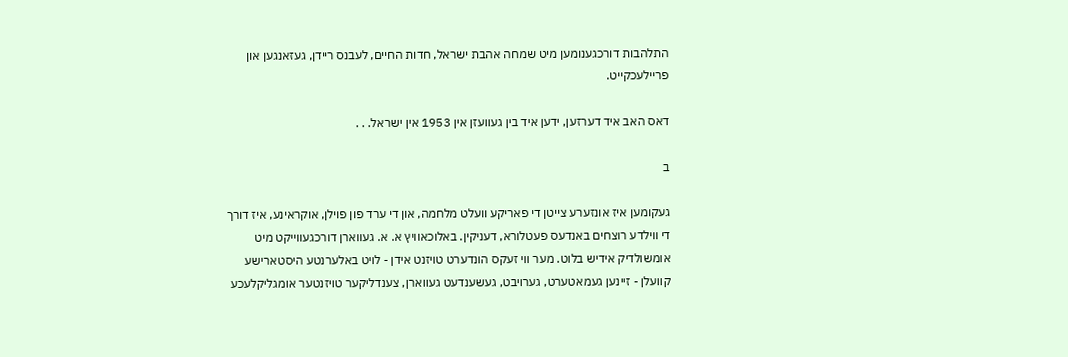התלהבות דורכגענומען מיט שמחה אהבת ישראל, חדות החיים, לעבנס ריידן, געזאנגען און פריילעכקייט.

דאס האב איד דערזען, ידען איד בין געוועזן אין 1953 אין ישראל. . .

ב

געקומען איז אונזערע צייטן די פאריקע וועלט מלחמה, און די ערד פון פוילן, אוקראינע, איז דורך די ווילדע רוצחים באנדעס פעטלורא, דעניקין. באלוכאוויץ א. א. געווארן דורכגעווייקט מיט אומשולדיק אידיש בלוט. מער ווי זעקס הונדערט טויזנט אידן - לויט באלערנטע היסטארישע קוועלן - זיינען געמאטערט, גערויבט, געשענדעט געווארן, צענדליקער טויזנטער אומגליקלעכע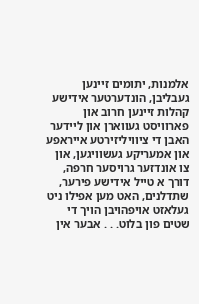אלמנות, יתומים זיינען געבליבן, הונדערטער אידישע קהלות זיינען חרוב און פארוויסט געווארן און ליידער האבן די ציוויליזירטע אייראפע און אמעריקע געשוויגען, און צו אונדזער גרויסער חרפה, דורך א טייל אידישע פירער, שתדלנים, האט מען אפילו ניט געלאזט אויפהויבן הויך די שטים פון בלוט. . . אבער אין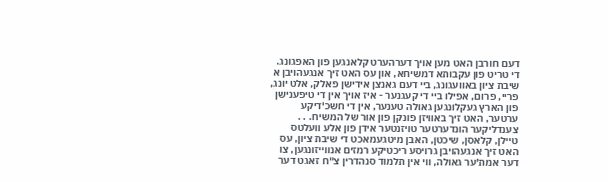דעם חורבן האט מען אויך דערהערט קלאנגען פון האפגונג. די טריט פון עקבותא דמשיחא, און עס האט זיך אנגעהויבן א שיבת ציון באוועגונג, ביי דעם גאנצן אידישן פאלק, אלט יונג, פריי, פרום, אפילו ביי די קעגנער - איז אויך אין די טיפענישן פון הארץ געקלונגען גאולה טענער, אין די חשכ'דיקע ערטער, האט זיך באוויזן פונקן פון אור של המשיח. . . צענדליקער הונדערטער טויזנטער אידן פון אלע וועלטס טיילן, קלאסן, שיכטן, האבן מיטגעמאכט די שיבת ציון, עס האט זיך אנגעהויבן גרויסע ריכטיקע רמזים אנווייזונגען, צו דער אמת'ער גאולה, ווי אין תלמוד סנהדרין צ"ח זאגט דער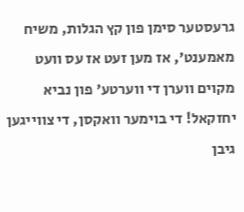גרעסטער סימן פון קץ הגלות, משיח מאמענט', אז מען זעט אז עס וועט מקוים ווערן די ווערטע' פון נביא יחזקאל! די בוימער וואקסן, די צווייגען גיבן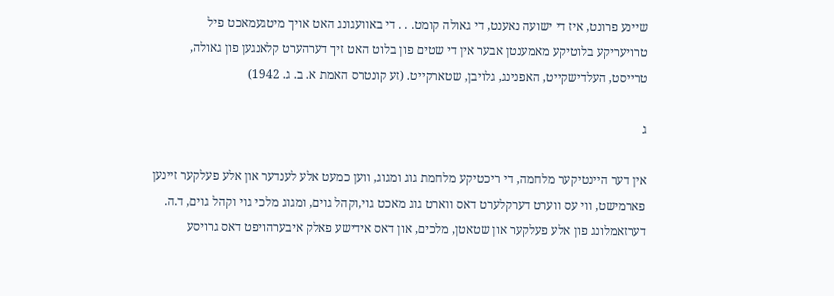שיינע פרונט, איז די ישועה נאענט, די גאולה קומט. . . די באוועגונג האט אויך מיטגעמאכט פיל טרויעריקע בלוטיקע מאמענטן אבער אין די שטים פון בלוט האט זיך דערהערט קלאנגען פון גאולה, טרייסט, העלדישקייט, האפנינג, גלויבן, שטארקייט. (זע קונטרס האמת א. ב. ג. 1942)

ג

אין דער היינטיקער מלחמה, די ריכטיקע מלחמת גוג ומגוג, ווען כמעט אלע לענדער און אלע פעלקער זיינען פארמישט, ווי עס ווערט דערקלערט דאס ווארט גוג מאכט גוי,וקהל גוים, ומגוג מלכי גוי וקהל גוים, ד.ה. דערזאמלונג פון אלע פעלקער און שטאטן, מלכים, און דאס אידישע פאלק איבערהויפט דאס גרויסע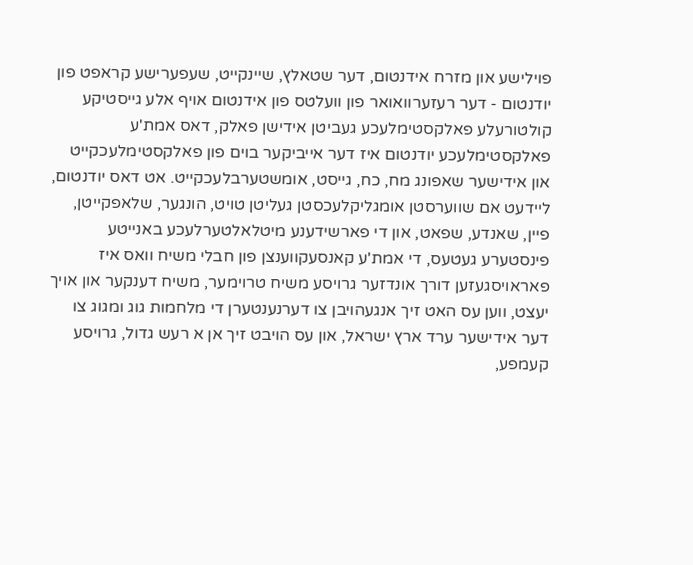פוילישע און מזרח אידנטום, דער שטאלץ, שיינקייט, שעפערישע קראפט פון יודנטום - דער רעזערוואואר פון וועלטס פון אידנטום אויף אלע גייסטיקע קולטורעלע פאלקסטימלעכע געביטן אידישן פאלק, דאס אמת'ע פאלקסטימלעכע יודנטום איז דער אייביקער בוים פון פאלקסטימלעכקייט און אידישער שאפונג מח, כח, גייסט, אומשטערבלעכקייט. אט דאס יודנטום, ליידעט אם שווערסטן אומגליקלעכסטן געליטן טויט, הונגער, שלאפקייטן, פיין, שאנדע, שפאט, און די פארשידענע מיטלאלטערלעכע באנייטע פינסטערע געטעס, די אמת'ע קאנסעקווענצן פון חבלי משיח וואס איז פאראויסגעזען דורך אונדזער גרויסע משיח טרוימער, משיח דענקער און אויך יעצט, ווען עס האט זיך אנגעהויבן צו דערנענטערן די מלחמות גוג ומגוג צו דער אידישער ערד ארץ ישראל, און עס הויבט זיך אן א רעש גדול, גרויסע קעמפע,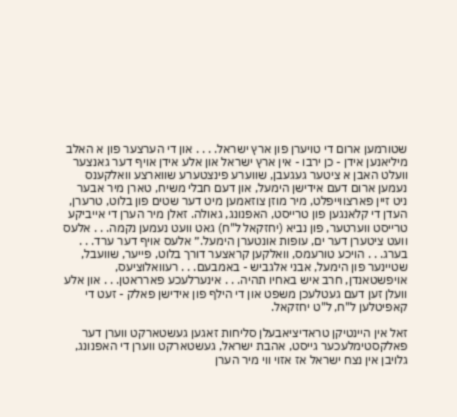שטורמען ארום די טויערן פון ארץ ישראל. . . . און די הערצער פון א האלב מיליאנען אידן - כן ירבו - אין ארץ ישראל און אלע אידן אויף דער גאנצער וועלט האבן א ציטער געגעבן, שווערע פינצטערע שווארצע וואלקענס נעמען ארום דעם אידישן הימעל, און דעם חבלי משיח, טארן מיר אבער ניט זיין פארצווייפלט, מיר מוזן צוזאמען מיט דער שטים פון בלוט, טרערן, העדן די קלאנגען פון טרייסט, האפנונג, גאולה. זאלן מיר הערן די אייביקע טרייסט ווערטער, פון נביא (יחזקאל ל"ח) גאט וועט נעמען נקמה. . . אלעס וועט ציטערן דער ים, עופות אונטערן הימעל.״ אלעס אויף דער ערד. . . בערג. . . הויכע טורעמס, וואלקען קראצער דורך בלוט, פייער, שוועבל, שטיינער פון הימעל, אבני אלגביש - באמבעם. . . רעוואלוציעס, אויפשטאנדן, חרב איש באחיו תהיה. . . אינערלעכע פארראטן. . . און אלע וועלן זען דעם געטלעכן משפט און די הילף פון אידישן פאלק - זעט די קאפיטלען ל"ח, ל"ט יחזקאל.

זאל אין היינטיקן טראדיציאבעלן סליחות זאגען געשטארקט ווערן דער פאלקסטימלעכער גייסט, אהבת ישראל, געשטארקט ווערן די האפנונג, גלויבן אין נצח ישראל אז אזוי ווי מיר הערן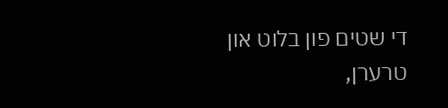די שטים פון בלוט און טרערן,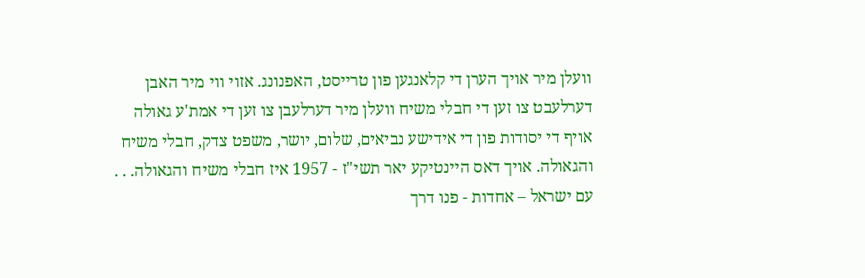וועלן מיר אויך הערן די קלאנגען פון טרייסט, האפנונג. אזוי ווי מיר האבן דערלעבט צו זען די חבלי משיח וועלן מיר דערלעבן צו זען די אמת'ע גאולה אויף די יסודות פון די אידישע נביאים, שלום, יושר, משפט צדק, חבלי משיח והגאולה. אויך דאס היינטיקע יאר תשי"ז - 1957 איז חבלי משיח והגאולה. . . עם ישראל – אחדות - פנו דרך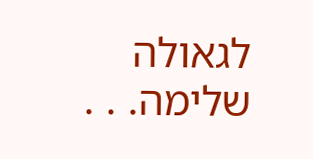לגאולה שלימה. . .